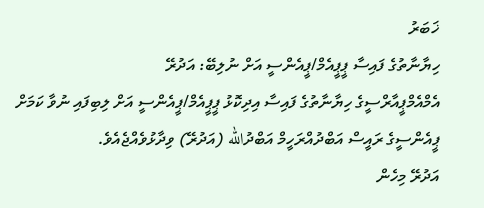ޚަބަރު
ހިޔާނާތުގެ ފައިސާ ޕީޕީއެމް/ޕީއެންސީ އަށް ނުލިބޭ: އަދުރޭ
އެމްއެމްޕީއާރްސީގެ ހިޔާނާތުގެ ފައިސާ އިދިކޮޅު ޕީޕީއެމް/ޕީއެންސީ އަށް ލިބިފައި ނުވާ ކަމަށް ޕީއެންސީގެ ރައީސް އަބްދުއްރަހީމް އަބްދުالله (އަދުރޭ) ވިދާޅުވެއްޖެއެވެ.
އަދުރޭ މިހެން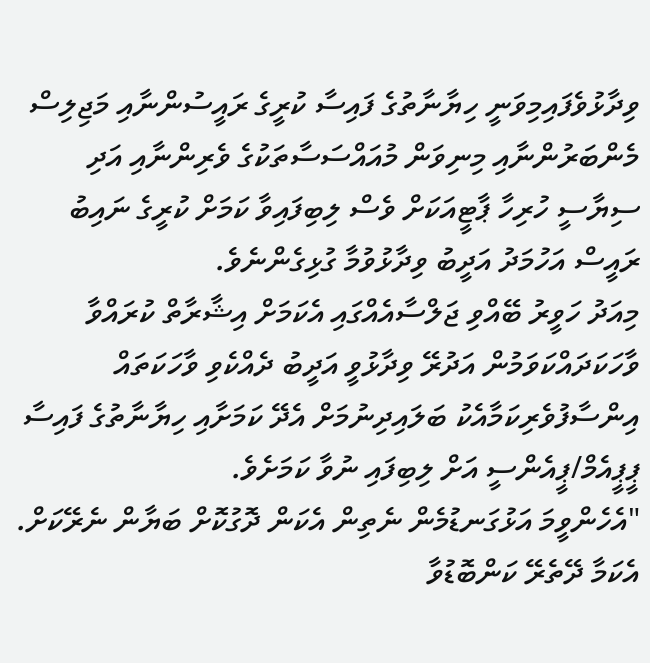ވިދާޅުވެފައިމިވަނީ ހިޔާނާތުގެ ފައިސާ ކުރީގެ ރައީސުންނާއި މަޖިލިސް މެންބަރުންނާއި މިނިވަން މުއައްސަސާތަކުގެ ވެރިންނާއި އަދި ސިޔާސީ ހުރިހާ ޕާޓީއަކަށް ވެސް ލިބިފައިވާ ކަމަށް ކުރީގެ ނައިބު ރައީސް އަހުމަދު އަދީބު ވިދާޅުވުމާ ގުޅިގެންނެވެ.
މިއަދު ހަވީރު ބޭއްވި ޖަލްސާއެއްގައި އެކަމަށް އިޝާރާތް ކުރައްވާ ވާހަކަދައްކަވަމުން އަދުރޭ ވިދާޅުވީ އަދީބު ދެއްކެވި ވާހަކަތައް އިންސާފުވެރިކަމާއެކު ބަލައިދިނުމަށް އެދޭ ކަމަށާއި ހިޔާނާތުގެ ފައިސާ ޕީޕީއެމް/ޕީއެންސީ އަށް ލިބިފައި ނުވާ ކަމަށެވެ.
"އެހެންވީމަ އަޅުގަނޑުމެން ނެތިން އެކަން ދޮގުކޮށް ބަޔާން ނެރޭކަށް. އެކަމާ ދޭތެރޭ ކަންބޮޑުވާ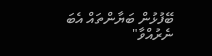ބޭފުޅުން ބަޔާންތައް އެބަ ނެރުއްވާ"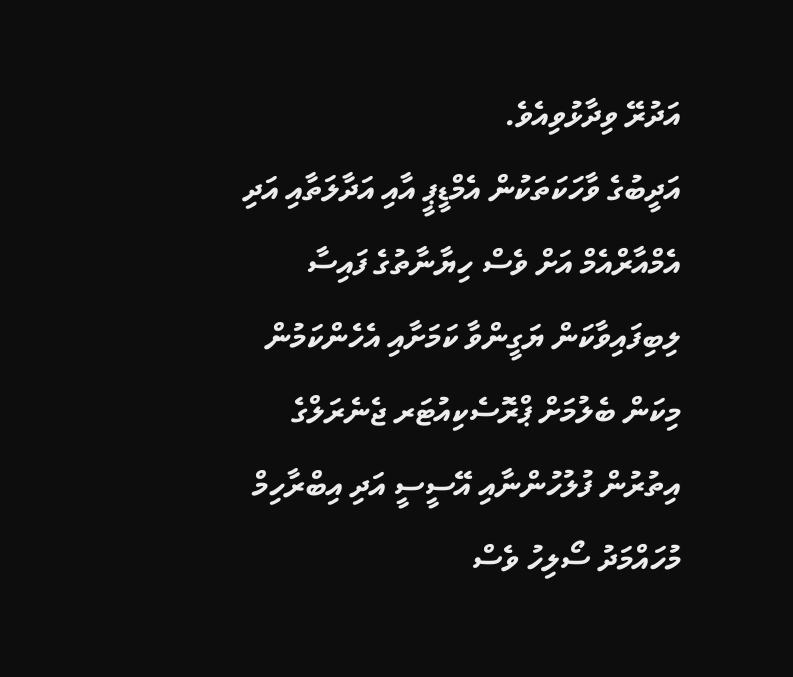އަދުރޭ ވިދާޅުވިއެވެ.
އަދީބުގެ ވާހަކަތަކުން އެމްޑީޕީ އާއި އަދާލަތާއި އަދި އެމްއާރްއެމް އަށް ވެސް ހިޔާނާތުގެ ފައިސާ ލިބިފައިވާކަން ޔަގީންވާ ކަމަށާއި އެހެންކަމުން މިކަން ބެލުމަށް ޕްރޮސެކިއުޓަރ ޖެނެރަލްގެ އިތުރުން ފުލުހުންނާއި އޭސީސީ އަދި އިބްރާހިމް މުހައްމަދު ސޯލިހު ވެސް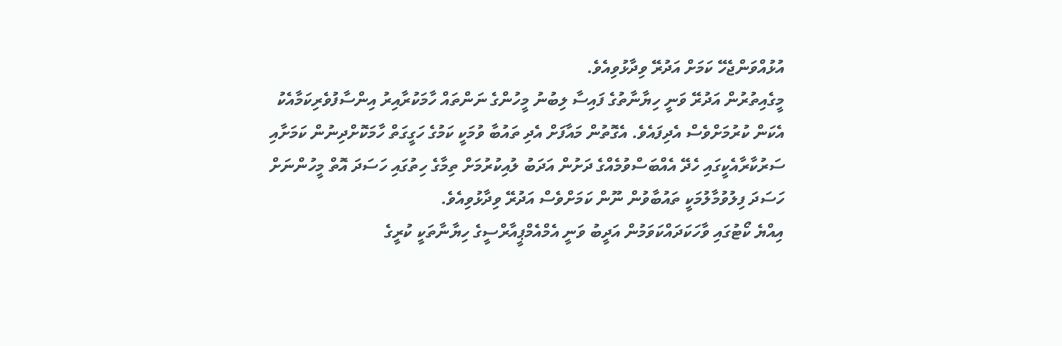އުޅުއްވަންޖެހޭ ކަމަށް އަދުރޭ ވިދާޅުވިއެވެ.
މީގެއިތުރުން އަދުރޭ ވަނީ ހިޔާނާތުގެ ފައިސާ ލިބުނު މީހުންގެ ނަންތައް ހާމަކުރާއިރު އިންސާފުވެރިކަމާއެކު އެކަން ކުރުމަށްވެސް އެދިފައެވެ. އެގޮތުން މައާފަށް އެދި ތައުބާ ވުމަކީ ކަމުގެ ހަގީގަތް ހާމަކޮށްދިނުން ކަމަށާއި ސަރުކާރާއެކީގައި ހެދޭ އެއްބަސްވުމެއްގެ ދަށުން އަދަބު ލުއިކުރުމަށް ތިމާގެ ހިތުގައި ހަސަދަ އޮތް މީހުންނަށް ހަސަދަ ފިލުވުމާލުމަކީ ތައުބާވުން ނޫން ކަމަށްވެސް އަދުރޭ ވިދާޅުވިއެވެ.
އިއްޔެ ކޯޓުގައި ވާހަކަދައްކަވަމުން އަދީބު ވަނީ އެމްއެމްޕީއާރްސީގެ ހިޔާނާތަކީ ކުރީގެ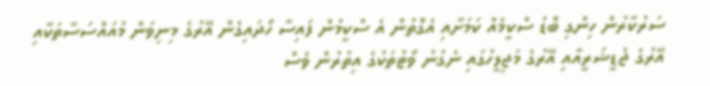ސަރުކާރުން ހިންގި ބޮޑު ސްކީމެއް ކަމަށާއި އެގޮތުން އެ ސްކީމުން ފައިސާ ހޯދައިގެން އޭރުގެ މިނިވަން މުއައްސަސާތަކާއި އޭރުގެ ޖުޑީޝަރީއާއި އޭރުގެ މަޖިލީހުގައި ނެގުނު ވޯޓުތަކުގެ އިތުރުން ވެސް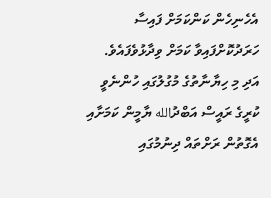އެހެނިހެން ކަންކަމަށް ފައިސާ ހަރަދުކޮށްފައިވާ ކަމަށް ވިދާޅުވެފައެވެ.
އަދި މި ހިޔާނާތުގެ މުގުލުގައި ހުންނެވީ ކުރީގެ ރައީސް އަބްދުالله ޔާމީން ކަމަށާއި އެގޮތުން ރަށްތައް ދިނުމުގައި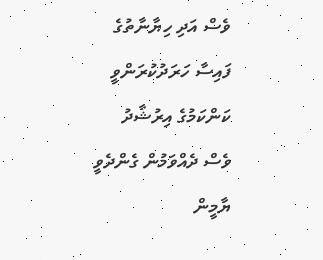ވެސް އަދި ހިޔާނާތުގެ ފައިސާ ހަރަދުކުރަންވީ ކަންކަމުގެ އިރުޝާދު ވެސް ދެއްވަމުން ގެންދެވީ ޔާމީން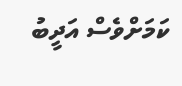ކަމަށްވެސް އަދީބު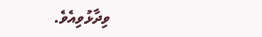ވިދާޅުވިއެވެ.